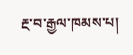རྔ་བ་རྒྱལ་ཁམས་པ།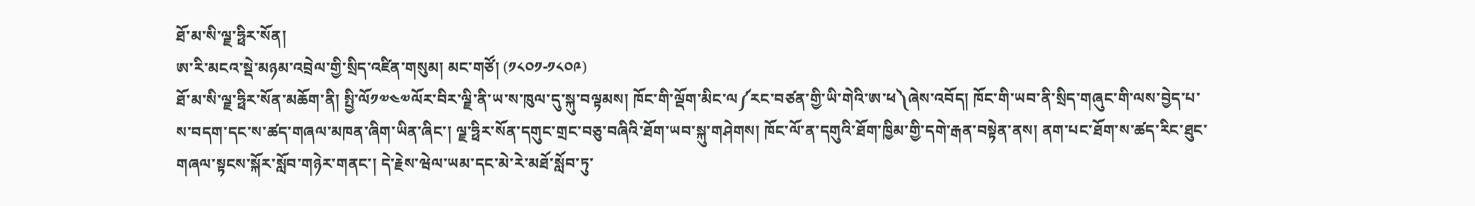ཐོ་མ་སི་ལྗ་ཧྥིར་སོན།
ཨ་རི་མངའ་སྡེ་མཉམ་འབྲེལ་གྱི་སྲིད་འཛིན་གསུམ། མང་གཙོ། (༡༨༠༡-༡༨༠༩)
ཐོ་མ་སི་ལྗ་ཧྥིར་སོན་མཆོག་ནི། སྤྱི་ལོ༡༧༤༧ལོར་བིར་ལྗི་ནི་ཡ་ས་ཁུལ་དུ་སྐུ་བལྟམས། ཁོང་གི་ལྡོག་མིང་ལ༼རང་བཙན་གྱི་ཡི་གེའི་ཨ་ཕ༽ཞེས་འབོད། ཁོང་གི་ཡབ་ནི་སྲིད་གཞུང་གི་ལས་བྱེད་པ་ས་བདག་དང་ས་ཚད་གཞལ་མཁན་ཞིག་ཡིན་ཞིང་། ལྗ་ཧྥིར་སོན་དགུང་གྲང་བཅུ་བཞིའི་ཐོག་ཡབ་སྐུ་གཤེགས། ཁོང་ལོ་ན་དགུའི་ཐོག་ཁྱིམ་གྱི་དགེ་རྒན་བསྟེན་ནས། ནག་པང་ཐོག་ས་ཚད་རིང་ཐུང་གཞལ་སྟངས་སྐོར་སློབ་གཉེར་གནང་། དེ་རྗེས་ཝེལ་ཡམ་དང་མེ་རེ་མཐོ་སློབ་ཏུ་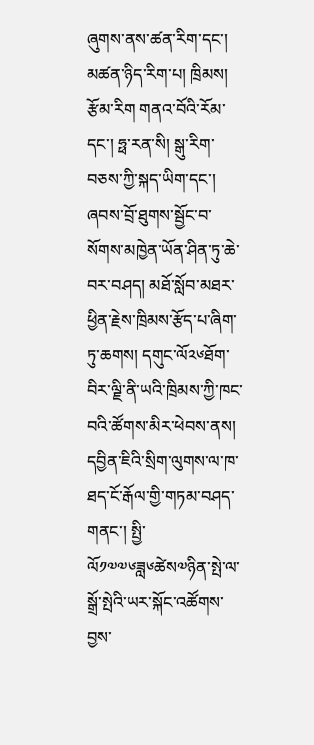ཞུགས་ནས་ཚན་རིག་དང་། མཚན་ཉིད་རིག་པ། ཁྲིམས། རྩོམ་རིག གནའ་བོའི་རོམ་དང་། ཧྥ་རན་སི། སྒུ་རིག་བཅས་ཀྱི་སྐད་ཡིག་དང་། ཞབས་བྲོ་ཐུགས་སྦྱོང་བ་སོགས་མཁྱེན་ཡོན་ཤིན་ཏུ་ཆེ་བར་བཤད། མཐོ་སློབ་མཐར་ཕྱིན་རྗེས་ཁྲིམས་རྩོད་པ་ཞིག་ཏུ་ཆགས། དགུང་ལོ༢༦ཐོག་བིར་ལྗི་ནི་ཡའི་ཁྲིམས་ཀྱི་ཁང་བའི་ཚོགས་མིར་ཕེབས་ནས། དབྱིན་ཇིའི་སྲིག་ལུགས་ལ་ཁ་ཐད་ངོ་རྒོལ་གྱི་གཏམ་བཤད་གནང་། སྤྱི་ལོ༡༧༧༦ཟླ༦ཚེས༧ཉིན་སྤེ་ལ་སྒྲོ་སྤེའི་ཡར་སྐོང་འཚོགས་བྱས་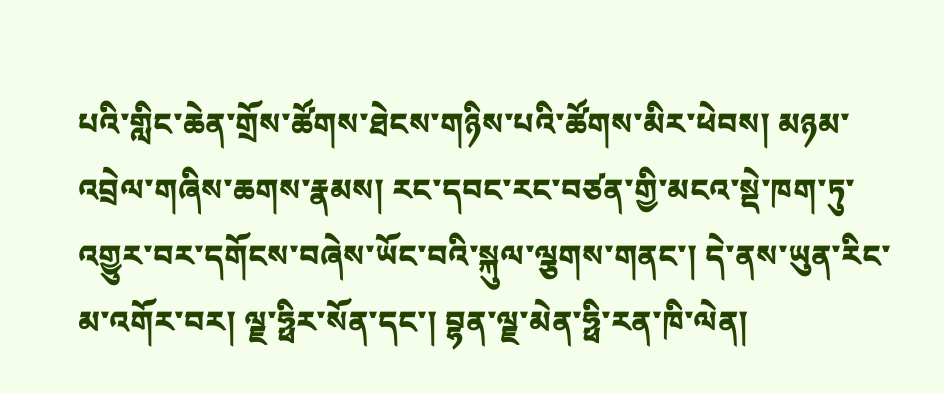པའི་གླིང་ཆེན་གྲོས་ཚོགས་ཐེངས་གཉིས་པའི་ཚོགས་མིར་ཕེབས། མཉམ་འབྲེལ་གཞིས་ཆགས་རྣམས། རང་དབང་རང་བཙན་གྱི་མངའ་སྡེ་ཁག་ཏུ་འགྱུར་བར་དགོངས་བཞེས་ཡོང་བའི་སྐུལ་ལྕགས་གནང་། དེ་ནས་ཡུན་རིང་མ་འགོར་བར། ལྗ་ཧྥིར་སོན་དང་། བྷན་ལྗ་མེན་ཧྥི་རན་ཁི་ལེན།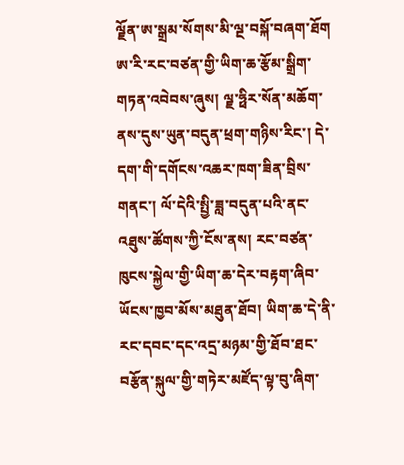ལྗོན་ཨ་སྒྲམ་སོགས་མི་ལྔ་བསྐོ་བཞག་ཐོག ཨ་རི་རང་བཙན་གྱི་ཡིག་ཆ་རྩོམ་སྒྲིག་གཏན་འབེབས་ཞུས། ལྗ་ཧྥིར་སོན་མཆོག་ནས་དུས་ཡུན་བདུན་ཕྲག་གཉིས་རིང་། དེ་དག་གི་དགོངས་འཆར་ཁག་ཟིན་བྲིས་གནང་། ལོ་དེའི་སྤྱི་ཟླ་བདུན་པའི་ནང་འཐུས་ཚོགས་ཀྱི་ངོས་ནས། རང་བཙན་ཁུངས་སྐྱེལ་གྱི་ཡིག་ཆ་དེར་བརྟག་ཞིབ་ཡོངས་ཁྱབ་མོས་མཐུན་ཐོབ། ཡིག་ཆ་དེ་ནི་རང་དབང་དང་འདྲ་མཉམ་གྱི་ཐོབ་ཐང་བརྩོན་སྐུལ་གྱི་གཏེར་མཛོད་ལྟ་བུ་ཞིག་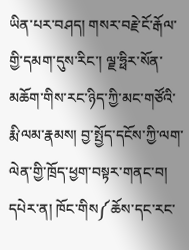ཡིན་པར་བཤད། གསར་བརྗེ་ངོ་རྒོལ་གྱི་དམག་དུས་རིང་། ལྗ་ཧྥིར་སོན་མཆོག་གིས་རང་ཉིད་ཀྱི་མང་གཙོའི་རྨི་ལམ་རྣམས། བྱ་སྤྱོད་དངོས་ཀྱི་ལག་ལེན་གྱི་ཁྲོད་ཕྱག་བསྟར་གནང་བ། དཔེར་ན། ཁོང་གིས༼ཆོས་དང་རང་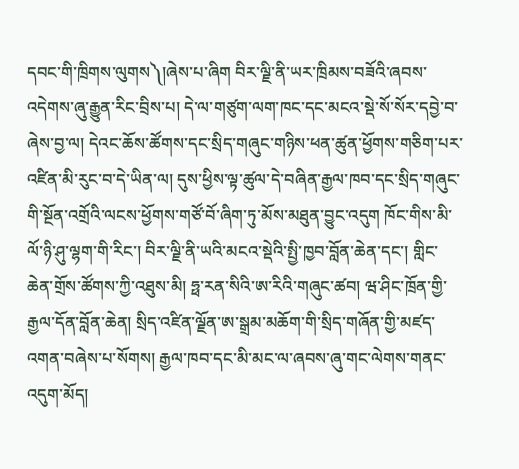དབང་གི་ཁྲིགས་ལུགས༽།ཞེས་པ་ཞིག བིར་ལྗི་ནི་ཡར་ཁྲིམས་བཟོའི་ཞབས་འདེགས་ཞུ་རྒྱུན་རིང་བྲིས་པ། དེ་ལ་གཙུག་ལག་ཁང་དང་མངའ་སྡེ་སོ་སོར་དབྱེ་བ་ཞེས་བྱ་ལ། དེའང་ཆོས་ཚོགས་དང་སྲིད་གཞུང་གཉིས་ཕན་ཚུན་ཕྱོགས་གཅིག་པར་འཛིན་མི་རུང་བ་དེ་ཡིན་ལ། དུས་ཕྱིས་ལྟ་ཚུལ་དེ་བཞིན་རྒྱལ་ཁབ་དང་སྲིད་གཞུང་གི་སྔོན་འགྲོའི་ལངས་ཕྱོགས་གཙོ་བོ་ཞིག་ཏུ་མོས་མཐུན་བྱུང་འདུག ཁོང་གིས་མི་ལོ་ཉི་ཤུ་ལྷག་གི་རིང་། བིར་ལྗི་ནི་ཡའི་མངའ་སྡེའི་སྤྱི་ཁྱབ་བློན་ཆེན་དང་། གླིང་ཆེན་གྲོས་ཚོགས་ཀྱི་འཐུས་མི། ཧྥ་རན་སིའི་ཨ་རིའི་གཞུང་ཚབ། ཝ་ཤིང་ཁྲོན་གྱི་རྒྱལ་དོན་བློན་ཆེན། སྲིད་འཛིན་ལྗོན་ཨ་སྒྲམ་མཆོག་གི་སྲིད་གཞོན་གྱི་མཛད་འགན་བཞེས་པ་སོགས། རྒྱལ་ཁབ་དང་མི་མང་ལ་ཞབས་ཞུ་གང་ལེགས་གནང་འདུག་མོད།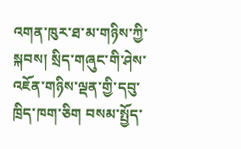འགན་ཁུར་ཐ་མ་གཉིས་ཀྱི་སྐབས། སྲིད་གཞུང་གི་ཤེས་འཇོན་གཉིས་ལྡན་གྱི་དབུ་ཁྲིད་ཁག་ཅིག བསམ་སྤྱོད་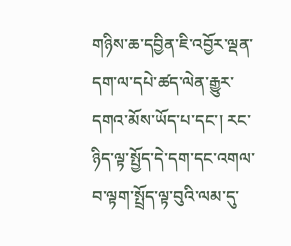གཉིས་ཆ་དབྱིན་ཇི་འབྱོར་ལྡན་དག་ལ་དཔེ་ཚད་ལེན་རྒྱུར་དགའ་མོས་ཡོད་པ་དང་། རང་ཉིད་ལྟ་སྤྱོད་དེ་དག་དང་འགལ་བ་ལྟག་སྤྲོད་ལྟ་བུའི་ལམ་དུ་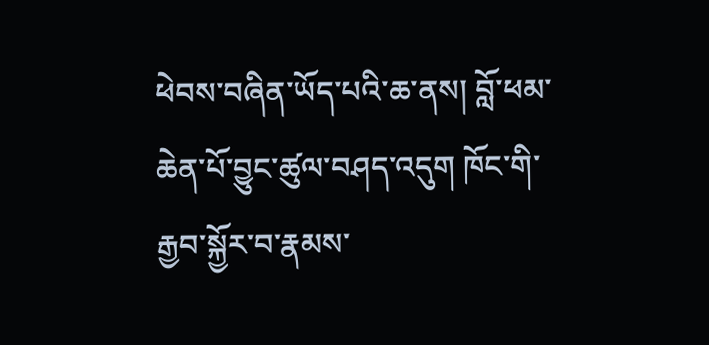ཕེབས་བཞིན་ཡོད་པའི་ཆ་ནས། བློ་ཕམ་ཆེན་པོ་བྱུང་ཚུལ་བཤད་འདུག ཁོང་གི་རྒྱབ་སྐྱོར་བ་རྣམས་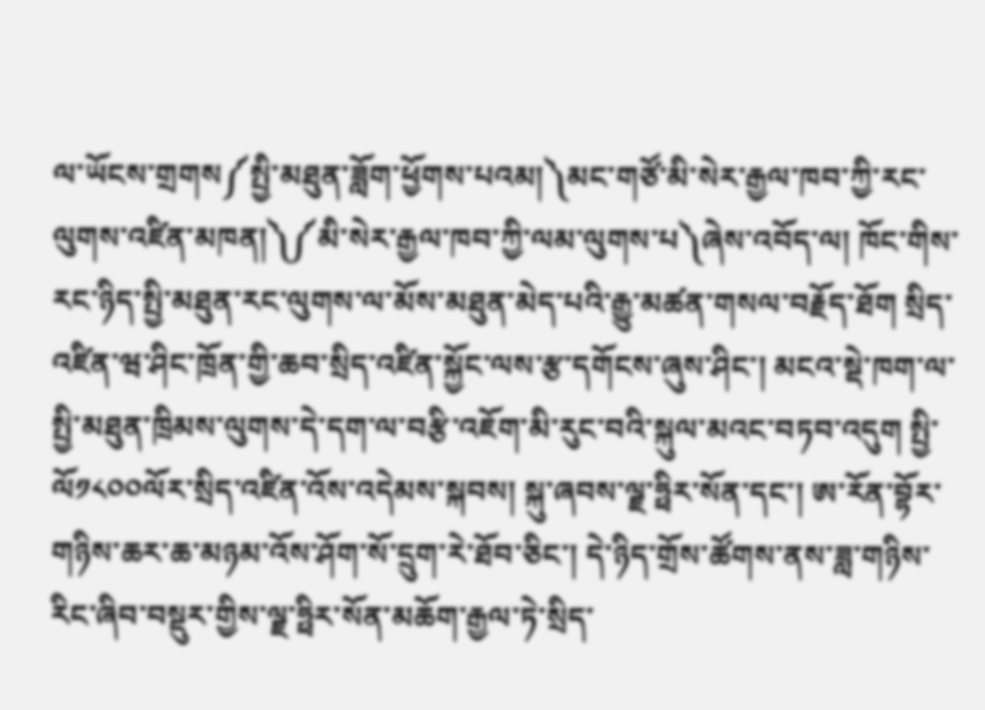ལ་ཡོངས་གྲགས༼སྤྱི་མཐུན་ཟློག་ཕྱོགས་པའམ།༽མང་གཙོ་མི་སེར་རྒྱལ་ཁབ་ཀྱི་རང་ལུགས་འཛིན་མཁན།༽༼མི་སེར་རྒྱལ་ཁབ་ཀྱི་ལམ་ལུགས་པ༽ཞེས་འབོད་ལ། ཁོང་གིས་རང་ཉིད་སྤྱི་མཐུན་རང་ལུགས་ལ་མོས་མཐུན་མེད་པའི་རྒྱུ་མཚན་གསལ་བརྗོད་ཐོག སྲིད་འཛིན་ཝ་ཤིང་ཁྲོན་གྱི་ཆབ་སྲིད་འཛིན་སྐྱོང་ལས་རྩ་དགོངས་ཞུས་ཤིང་། མངའ་སྡེ་ཁག་ལ་སྤྱི་མཐུན་ཁྲིམས་ལུགས་དེ་དག་ལ་བརྩི་འཇོག་མི་རུང་བའི་སྐུལ་མའང་བཏབ་འདུག སྤྱི་ལོ༡༨༠༠ལོར་སྲིད་འཛིན་འོས་འདེམས་སྐབས། སྐུ་ཞབས་ལྗ་ཧྥིར་སོན་དང་། ཨ་རོན་བྷོར་གཉིས་ཆར་ཆ་མཉམ་འོས་ཤོག་སོ་དྲུག་རེ་ཐོབ་ཅིང་། དེ་ཉིད་གྲོས་ཚོགས་ནས་ཟླ་གཉིས་རིང་ཞིབ་བསྡུར་གྱིས་ལྗ་ཧྥིར་སོན་མཆོག་རྒྱལ་ཏེ་སྲིད་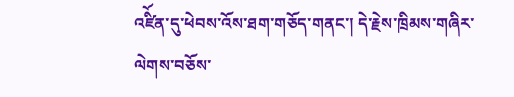འཛིོན་དུ་ཕེབས་འོས་ཐག་གཅོད་གནང་། དེ་རྗེས་ཁྲིམས་གཞིར་ལེགས་བཅོས་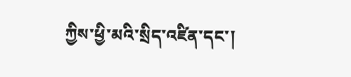ཀྱིས་ཕྱི་མའི་སྲིད་འཛིན་དང་།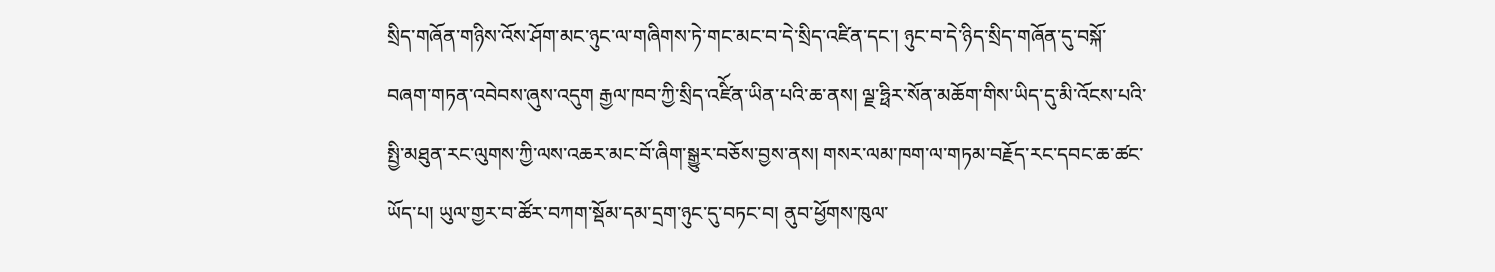སྲིད་གཞོན་གཉིས་འོས་ཤོག་མང་ཉུང་ལ་གཞིགས་ཏེ་གང་མང་བ་དེ་སྲིད་འཛིན་དང་། ཉུང་བ་དེ་ཉིད་སྲིད་གཞོན་དུ་བསྐོ་བཞག་གཏན་འབེབས་ཞུས་འདུག རྒྱལ་ཁབ་ཀྱི་སྲིད་འཛིོན་ཡིན་པའི་ཆ་ནས། ལྗ་ཧྥིར་སོན་མཆོག་གིས་ཡིད་དུ་མི་འོངས་པའི་སྤྱི་མཐུན་རང་ལུགས་ཀྱི་ལས་འཆར་མང་བོ་ཞིག་སྒྱུར་བཅོས་བྱས་ནས། གསར་ལམ་ཁག་ལ་གཏམ་བརྗོད་རང་དབང་ཆ་ཚང་ཡོད་པ། ཡུལ་གྱར་བ་ཚོར་བཀག་སྡོམ་དམ་དྲག་ཉུང་དུ་བཏང་བ། ནུབ་ཕྱོགས་ཁུལ་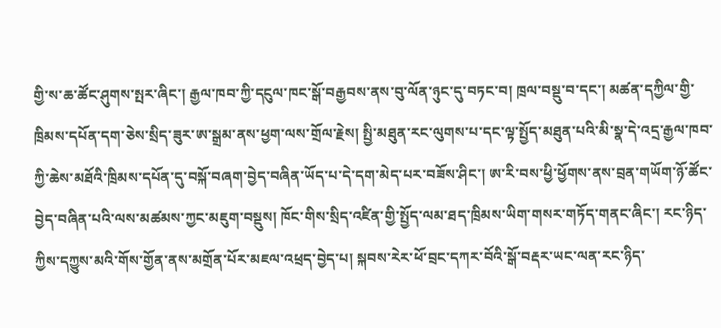གྱི་ས་ཆ་ཚོང་ཤུགས་སྤར་ཞིང་། རྒྱལ་ཁབ་ཀྱི་དངུལ་ཁང་སྒོ་བརྒྱབས་ནས་བུ་ལོན་ཉུང་དུ་བཏང་བ། ཁྲལ་བསྡུ་བ་དང་། མཚན་དཀྱིལ་གྱི་ཁྲིམས་དཔོན་དག་ཅེས་སྲིད་ཟུར་ཨ་སྒྲམ་ནས་ཕྱག་ལས་གྲོལ་རྗེས། སྤྱི་མཐུན་རང་ལུགས་པ་དང་ལྟ་སྤྱོད་མཐུན་པའི་མི་སྣ་དེ་འདྲ་རྒྱལ་ཁབ་ཀྱི་ཆེས་མཐོའི་ཁྲིམས་དཔོན་དུ་བསྐོ་བཞག་བྱེད་བཞིན་ཡོད་པ་དེ་དག་མེད་པར་བཟོས་ཤིང་། ཨ་རི་བས་ཕྱི་ཕྱོགས་ནས་བྲན་གཡོག་ཉོ་ཚོང་བྱེད་བཞིན་པའི་ལས་མཚམས་ཀྱང་མཇུག་བསྡུས། ཁོང་གིས་སྲིད་འཛིན་གྱི་སྤྱོད་ལམ་ཐད་ཁྲིམས་ཡིག་གསར་གཏོད་གནང་ཞིང་། རང་ཉིད་ཀྱིས་དཀྱུས་མའི་གོས་གྱོན་ནས་མགྲོན་པོར་མཇལ་འཕྲད་བྱེད་པ། སྐབས་རེར་ཕོ་བྲང་དཀར་བོའི་སྒོ་བརྡར་ཡང་ལན་རང་ཉིད་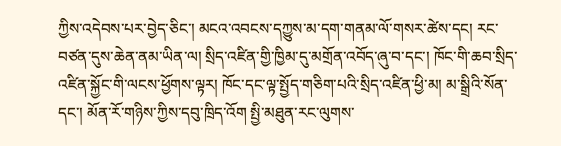ཀྱིས་འདེབས་པར་བྱེད་ཅིང་། མངའ་འབངས་དཀྱུས་མ་དག་གནམ་ལོ་གསར་ཚེས་དང། རང་བཙན་དུས་ཆེན་ནམ་ཡིན་ལ། སྲིད་འཛིན་གྱི་ཁྱིམ་དུ་མགྲོན་འབོད་ཞུ་བ་དང་། ཁོང་གི་ཆབ་སྲིད་འཛིན་སྐྱོང་གི་ལངས་ཕྱོགས་ལྟར། ཁོང་དང་ལྟ་སྤྱོད་གཅིག་པའི་སྲིད་འཛིན་ཕྱི་མ། མ་སྒྲིའི་སོན་དང་། མོན་རོ་གཉིས་ཀྱིས་དབུ་ཁྲིད་འོག སྤྱི་མཐུན་རང་ལུགས་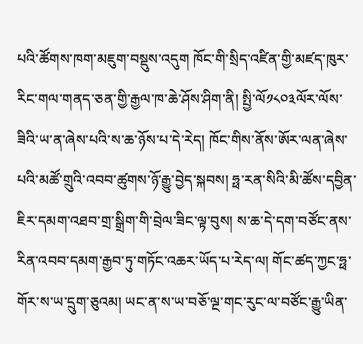པའི་ཚོགས་ཁག་མཇུག་བསྡུས་འདུག ཁོང་གི་སྲིད་འཛིན་གྱི་མཛད་ཁུར་རིང་གལ་གནད་ཅན་གྱི་རྒྱལ་ཁ་ཆེ་ཤོས་ཤིག་ནི། སྤྱི་ལོ༡༨༠༣ལོར་ལོས་ཟིའི་ཡ་ན་ཞེས་པའི་ས་ཆ་ཉོས་པ་དེ་རེད། ཁོང་གིས་ནོས་ཨོར་ལན་ཞེས་པའི་མཚོ་གྲུའི་འབབ་ཚུགས་ཉོ་རྒྱུ་བྱེད་སྐབས། ཧྥ་རན་སིའི་མི་ཚོས་དབྱིན་ཇིར་དམག་འཐབ་གྲ་སྒྲིག་གི་བྲེལ་ཟིང་ལྟ་བུས། ས་ཆ་དེ་དག་བཙོང་ནས་རིན་འབབ་དམག་རྒྱབ་ཏུ་གཏོང་འཆར་ཡོད་པ་རེད་ལ། གོང་ཚད་ཀྱང་ཧྥ་གོར་ས་ཡ་དྲུག་ཅུའམ། ཡང་ན་ས་ཡ་བཅོ་ལྔ་གང་རུང་ལ་བཙོང་རྒྱུ་ཡིན་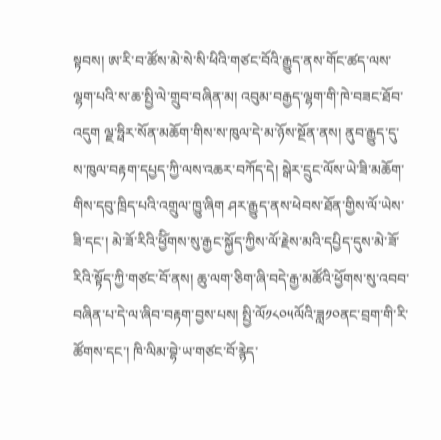སྟབས། ཨ་རི་བ་ཚོས་མེ་སེ་སི་ཕིའི་གཙང་བོའི་རྒྱུད་ནས་གོང་ཚད་ལས་ལྷག་པའི་ས་ཆ་སྤྱི་ལེ་གྲུབ་བཞིན་མ། འབུམ་བརྒྱད་ལྷག་གི་ཁེ་བཟང་ཐོབ་འདུག ལྗ་ཧྥིར་སོན་མཆོག་གིས་ས་ཁུལ་དེ་མ་ཉོས་སྔོན་ནས། ནུབ་རྒྱུད་དུ་ས་ཁུལ་བརྟག་དཔྱད་ཀྱི་ལས་འཆར་བཀོད་དེ། སྒེར་དྲུང་ལོས་ཡེ་ཟི་མཆོག་གིས་དབུ་ཁྲིད་པའི་འགྲུལ་ཁྱུ་ཞིག ཤར་རྒྱུད་ནས་ཕེབས་ཐོན་གྱིས་ལོ་ཡེས་ཟི་དང་། མེ་ཟོ་རིའི་ཕྱོིགས་སུ་རྒྱང་སྐྱོད་ཀྱིས་ལོ་རྗེས་མའི་དཔྱིད་དུས་མེ་ཟོ་རིའི་སྟོད་ཀྱི་གཙང་བོ་ནས། ཆུ་ལག་ཅིག་ཞི་བདེ་རྒྱ་མཚོའི་ཕྱོགས་སུ་འབབ་བཞིན་པ་དེ་ལ་ཞིབ་བརྟག་བྱས་པས། སྤྱི་ལོ༡༨༠༥ལོའི་ཟླ༡༠ནང་བྲག་གི་རི་ཚོགས་དང་། ཁི་ལིམ་བྷེ་ཡ་གཙང་བོ་རྙེད་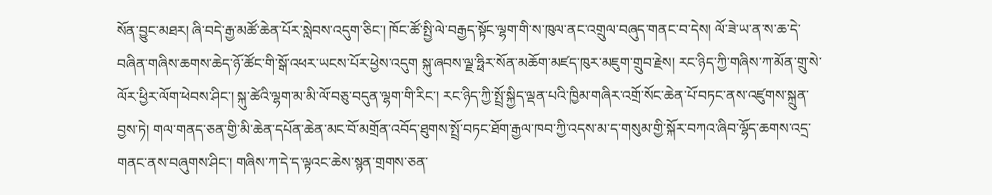སོན་བྱུང་མཐར། ཞི་བདེ་རྒྱ་མཚོ་ཆེན་པོར་སླེབས་འདུག་ཅིང་། ཁོང་ཚོ་སྤྱི་ལེ་བརྒྱད་སྟོང་ལྷག་གི་ས་ཁུལ་ནང་འགྲུལ་བཞུད་གནང་བ་དེས། ལོ་ཟེ་ཡ་ན་ས་ཆ་དེ་བཞིན་གཞིས་ཆགས་ཆེད་ཉོ་ཚོང་གི་སྒོ་འཕར་ཡངས་པོར་ཕྱེས་འདུག སྐུ་ཞབས་ལྗ་ཧྥིར་སོན་མཆོག་མཛད་ཁུར་མཇུག་གྲུབ་རྗེས། རང་ཉིད་ཀྱི་གཞིས་ཀ་མོན་གྲུ་སེ་ལོར་ཕྱིར་ལོག་ཕེབས་ཤིང་། སྐུ་ཚེའི་ལྷག་མ་མི་ལོ་བཅུ་བདུན་ལྷག་གི་རིང་། རང་ཉིད་ཀྱི་སྤྲོ་སྐྱིད་ལྡན་པའི་ཁྱིམ་གཞིར་འགྲོ་སོང་ཆེན་པོ་བཏང་ནས་འཛུགས་སྐྲུན་བྱས་ཏེ། གལ་གནད་ཅན་གྱི་མི་ཆེན་དཔོན་ཆེན་མང་བོ་མགྲོན་འབོད་ཐུགས་སྤྲོ་བཏང་ཐོག་རྒྱལ་ཁབ་ཀྱི་འདས་མ་ད་གསུམ་གྱི་སྐོར་བཀའ་ཞིབ་ལྷོད་ཆགས་འདྲ་གནང་ནས་བཞུགས་ཤིང་། གཞིས་ཀ་དེ་ད་ལྟའང་ཆེས་སྙན་གྲགས་ཅན་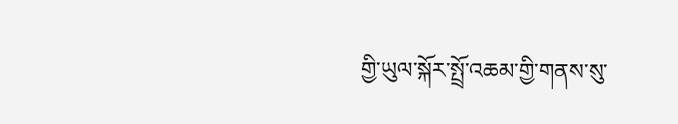གྱི་ཡུལ་སྐོར་སྤྲོ་འཆམ་གྱི་གནས་སུ་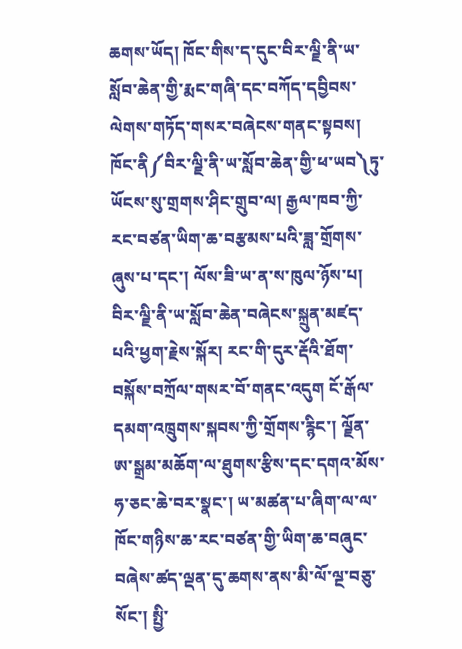ཆགས་ཡོད། ཁོང་གིས་ད་དུང་བིར་ལྗི་ནི་ཡ་སློབ་ཆེན་གྱི་རྨང་གཞི་དང་བཀོད་དབྱིབས་ལེགས་གཏོད་གསར་བཞེངས་གནང་སྟབས། ཁོང་ནི༼བིར་ལྗི་ནི་ཡ་སློབ་ཆེན་གྱི་ཕ་ཡབ༽ཏུ་ཡོངས་སུ་གྲགས་ཤིང་གྲུབ་ལ། རྒྱལ་ཁབ་ཀྱི་རང་བཙན་ཡིག་ཆ་བརྩམས་པའི་ཟླ་གྲོགས་ཞུས་པ་དང་། ལོས་ཟི་ཡ་ན་ས་ཁུལ་ཉོས་པ། བིར་ལྗི་ནི་ཡ་སློབ་ཆེན་བཞེངས་སྐྲུན་མཛད་པའི་ཕྱག་རྗེས་སྐོར། རང་གི་དུར་རྡོའི་ཐོག་བསྐོས་བཀྲོལ་གསར་བོ་གནང་འདུག ངོ་རྒོལ་དམག་འཁྲུགས་སྐབས་ཀྱི་གྲོགས་རྙིང་། ལྗོན་ཨ་སྒྲམ་མཆོག་ལ་ཐུགས་རྩིས་དང་དགའ་མོས་ཧ་ཅང་ཆེ་བར་སྣང་། ཡ་མཚན་པ་ཞིག་ལ་ལ་ཁོང་གཉིས་ཆ་རང་བཙན་གྱི་ཡིག་ཆ་བཞུང་བཞེས་ཚད་ལྡན་དུ་ཆགས་ནས་མི་ལོ་ལྔ་བཅུ་སོང་། སྤྱི་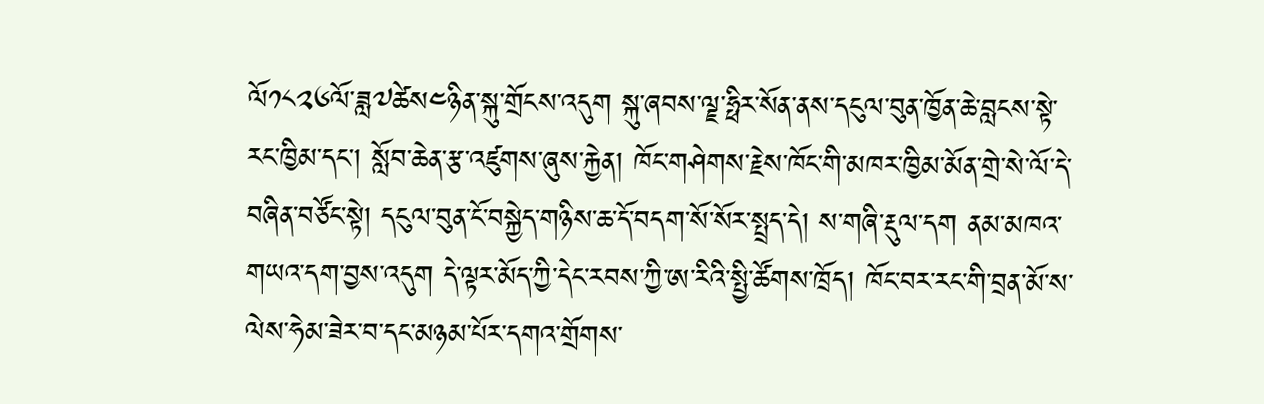ལོ༡༨༢༦ལོ་ཟླ༧ཚེས༤ཉིན་སྐུ་གྲོངས་འདུག སྐུ་ཞབས་ལྗ་ཧྥིར་སོན་ནས་དངུལ་བུན་ཁྱོན་ཆེ་བླངས་སྟེ་རང་ཁྱིམ་དང་། སློབ་ཆེན་རྩ་འཛུགས་ཞུས་རྐྱེན། ཁོང་གཤེགས་རྗེས་ཁོང་གི་མཁར་ཁྱིམ་མོན་གྲེ་སེ་ལོ་དེ་བཞིན་བཙོང་སྟེ། དངུལ་བུན་ངོ་བསྐྱེད་གཉིས་ཆ་དོ་བདག་སོ་སོར་སྤྲད་དེ། ས་གཞི་རྡུལ་དག ནམ་མཁའ་གཡའ་དག་བྱས་འདུག དེ་ལྟར་མོད་ཀྱི་དེང་རབས་ཀྱི་ཨ་རིའི་སྤྱི་ཚོགས་ཁྲོད། ཁོང་བར་རང་གི་བྲན་མོ་ས་ལེས་ཧེམ་ཟེར་བ་དང་མཉམ་པོར་དགའ་གྲོགས་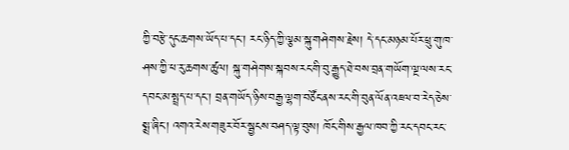ཀྱི་བརྩེ་དུང་ཆགས་ཡོད་པ་དང་། རང་ཉིད་ཀྱི་ལྕམ་སྐུ་གཤེགས་རྗེས། དེ་དང་མཉམ་པོར་ཕྲུ་གུ་ཁ་ཤས་ཀྱི་ཕ་རུ་ཆགས་ཚུལ། སྐུ་གཤེགས་སྐབས་རང་གི་བུ་རྒྱུད་ཐེ་བས་བྲན་གཡོག་ལྔ་ལས་རང་དབང་མ་སྤྲད་པ་དང་། བྲན་གཡོད་ཉིས་བརྒྱ་ལྷག་བཙོང་ནས་རང་གི་བུན་ལོན་འཇལ་བ་རེད་ཅེས་སྨྲ་ཞིང་། འགའ་རེས་གཟུར་བོར་སྦྱངས་བཤད་ལྟ་བུས། ཁོང་གིས་རྒྱལ་ཁབ་ཀྱི་རང་དབང་རང་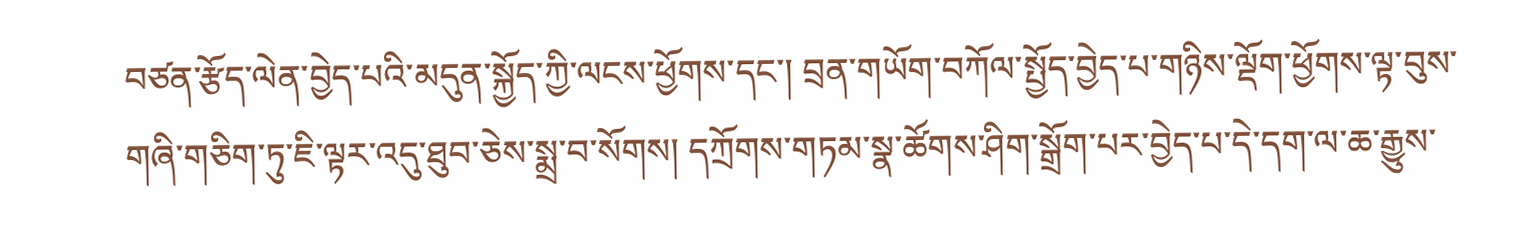བཙན་རྩོད་ལེན་བྱེད་པའི་མདུན་སྐྱོད་ཀྱི་ལངས་ཕྱོགས་དང་། བྲན་གཡོག་བཀོལ་སྤྱོད་བྱེད་པ་གཉིས་ལྡོག་ཕྱོགས་ལྟ་བུས་གཞི་གཅིག་ཏུ་ཇི་ལྟར་འདུ་ཐུབ་ཅེས་སྨྲ་བ་སོགས། དཀྲོགས་གཏམ་སྣ་ཚོགས་ཤིག་སྒྲོག་པར་བྱེད་པ་དེ་དག་ལ་ཆ་རྒྱུས་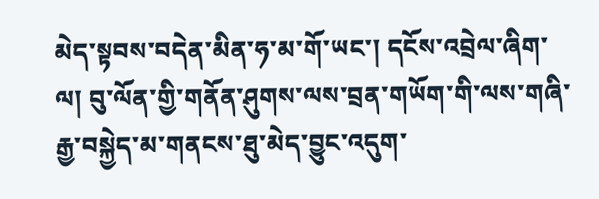མེད་སྟབས་བདེན་མིན་ཧ་མ་གོ་ཡང་། དངོས་འབྲེལ་ཞིག་ལ། བུ་ལོན་གྱི་གནོན་ཤུགས་ལས་བྲན་གཡོག་གི་ལས་གཞི་རྒྱ་བསྐྱེད་མ་གནངས་ཐུ་མེད་བྱུང་འདུག་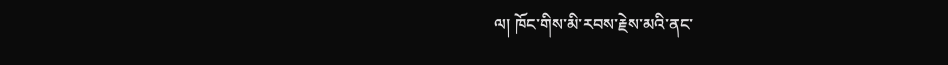ལ། ཁོང་གིས་མི་རབས་རྗེས་མའི་ནང་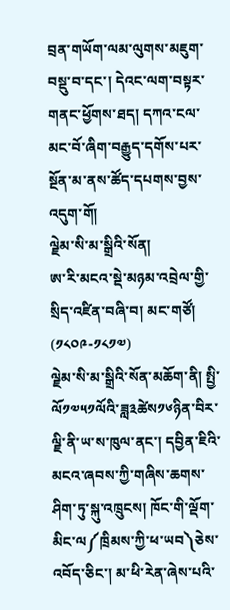བྲན་གཡོག་ལམ་ལུགས་མཇུག་བསྡུ་བ་དང་། དེའང་ལག་བསྟར་གནང་ཕྱོགས་ཐད། དཀའ་ངལ་མང་བོ་ཞིག་བརྒྱུད་དགོས་པར་སྔོན་མ་ནས་ཚོད་དཔགས་བྱས་འདུག་གོ།
ལྗེམ་སི་མ་སྒྲིའི་སོན།
ཨ་རི་མངའ་སྡེ་མཉམ་འབྲེལ་གྱི་སྲིད་འཛིན་བཞི་བ། མང་གཙོ། (༡༨༠༩-༡༨༡༧)
ལྗེམ་སི་མ་སྒྲིའི་སོན་མཆོག་ནི། སྤྱི་ལོ༡༧༥༡ལོའི་ཟླ༣ཚེས༡༦ཉིན་བིར་ལྗི་ནི་ཡ་ས་ཁུལ་ནང་། དབྱིན་ཇིའི་མངའ་ཞབས་ཀྱི་གཞིས་ཆགས་ཤིག་ཏུ་སྐུ་འཁྲུངས། ཁོང་གི་ལྡོག་མིང་ལ༼ཁྲིམས་ཀྱི་ཕ་ཡབ༽ཅེས་འབོད་ཅིང་། མ་ཕི་རེན་ཞེས་པའི་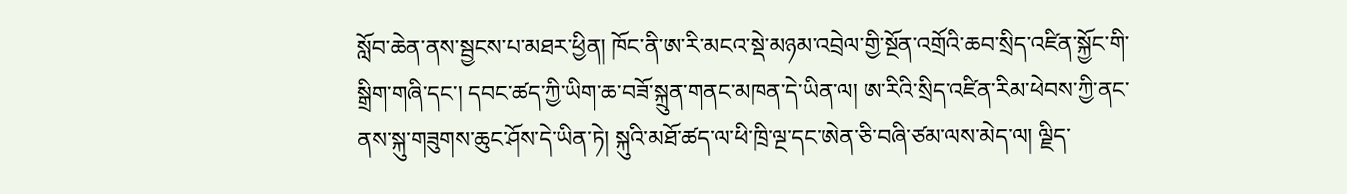སློབ་ཆེན་ནས་སྦྱངས་པ་མཐར་ཕྱིན། ཁོང་ནི་ཨ་རི་མངའ་སྡེ་མཉམ་འབྲེལ་གྱི་སྔོན་འགྲོའི་ཆབ་སྲིད་འཛིན་སྐྱོང་གི་སྒྲིག་གཞི་དང་། དབང་ཚད་ཀྱི་ཡིག་ཆ་བཟོ་སྐྲུན་གནང་མཁན་དེ་ཡིན་ལ། ཨ་རིའི་སྲིད་འཛིན་རིམ་ཕེབས་ཀྱི་ནང་ནས་སྐུ་གཟུགས་ཆུང་ཤོས་དེ་ཡིན་ཏེ། སྐུའི་མཐོ་ཚད་ལ་ཕི་ཁྲི་ལྔ་དང་ཨེན་ཅི་བཞི་ཙམ་ལས་མེད་ལ། ལྗིད་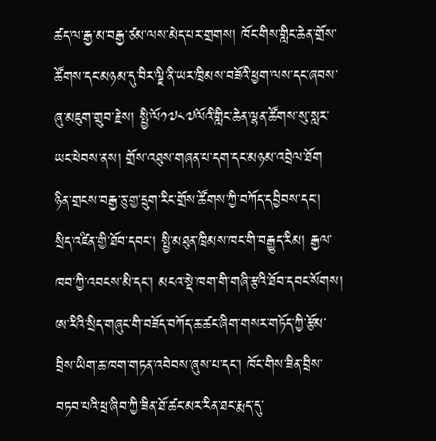ཚད་ལ་རྒྱ་མ་བརྒྱ་ཙམ་ལས་མེད་པར་གྲགས། ཁོང་གིས་གླིང་ཆེན་གྲོས་ཚོགས་དང་མཉམ་དུ་བིར་ལྗི་ནི་ཡར་ཁྲིམས་བཟོའི་ཕྱག་ལས་དང་ཞབས་ཞུ་མཇུག་གྲུབ་རྗེས། སྤྱི་ལོ༡༧༨༧ལོའི་གླིང་ཆེན་ལྷན་ཚོགས་སུ་སླར་ཡང་ཕེབས་ནས། གྲོས་འཐུས་གཞན་པ་དག་དང་མཉམ་འབྲེལ་ཐོག ཉིན་གྲངས་བརྒྱ་ཅུ་གྱ་དྲུག་རིང་གྲོས་ཚོགས་ཀྱི་བཀོད་དབྱིབས་དང་། སྲིད་འཛིན་གྱི་ཐོབ་དབང་། སྤྱི་མཐུན་ཁྲིམས་ཁང་གི་བརྒྱུད་རིམ། རྒྱལ་ཁབ་ཀྱི་འབངས་མི་དང་། མངའ་སྡེ་ཁག་གི་གཞི་རྩའི་ཐོབ་དབང་སོགས། ཨ་རིའི་སྲིད་གཞུང་གི་བཟོད་བཀོད་ཆ་ཚང་ཞིག་གསར་གཏོད་ཀྱི་རྩོམ་བྲིས་ཡིག་ཆ་ཁག་གཏན་འབེབས་ཞུས་པ་དང་། ཁོང་གིས་ཟིན་བྲིས་བཏབ་པའི་ཕྲ་ཞིབ་ཀྱི་ཟིན་ཐོ་ཚང་མར་རིན་ཐང་རྨད་དུ་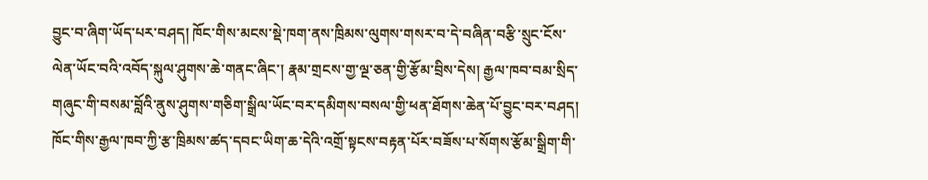བྱུང་བ་ཞིག་ཡོད་པར་བཤད། ཁོང་གིས་མངས་སྡེ་ཁག་ནས་ཁྲིམས་ལུགས་གསར་བ་དེ་བཞིན་བརྩི་སྲུང་ངོས་ལེན་ཡོང་བའི་འབོད་སྐུལ་ཤུགས་ཆེ་གནང་ཞིང་། རྣམ་གྲངས་གྱ་ལྔ་ཅན་གྱི་རྩོམ་བྲིས་དེས། རྒྱལ་ཁབ་བམ་སྲིད་གཞུང་གི་བསམ་བློའི་ནུས་ཤུགས་གཅིག་སྒྲིལ་ཡོང་བར་དམིགས་བསལ་གྱི་ཕན་ཐོགས་ཆེན་པོ་བྱུང་བར་བཤད། ཁོང་གིས་རྒྱལ་ཁབ་ཀྱི་རྩ་ཁྲིམས་ཚད་དབང་ཡིག་ཆ་དེའི་འགྲོ་སྟངས་བརྟན་པོར་བཟོས་པ་སོགས་རྩོམ་སྒྲིག་གི་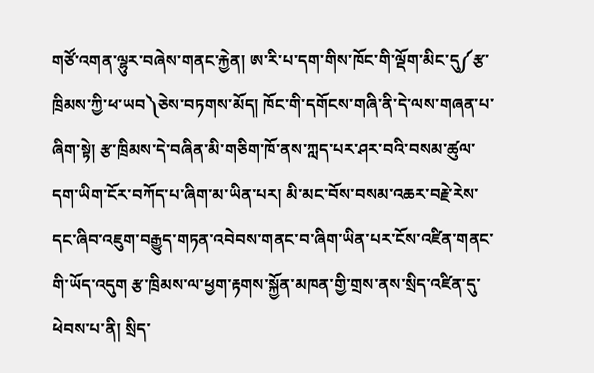གཙོ་འགན་ལྷུར་བཞེས་གནང་རྐྱེན། ཨ་རི་པ་དག་གིས་ཁོང་གི་ལྡོག་མིང་དུ༼རྩ་ཁྲིམས་ཀྱི་ཕ་ཡབ༽ཅེས་བཏགས་མོད། ཁོང་གི་དགོངས་གཞི་ནི་དེ་ལས་གཞན་པ་ཞིག་སྟེ། རྩ་ཁྲིམས་དེ་བཞིན་མི་གཅིག་ཁོ་ནས་ཀླད་པར་ཤར་བའི་བསམ་ཚུལ་དག་ཡིག་ངོར་བཀོད་པ་ཞིག་མ་ཡིན་པར། མི་མང་བོས་བསམ་འཆར་བརྗེ་རེས་དང་ཞིབ་འཇུག་བརྒྱུད་གཏན་འབེབས་གནང་བ་ཞིག་ཡིན་པར་ངོས་འཛིན་གནང་གི་ཡོད་འདུག རྩ་ཁྲིམས་ལ་ཕྱག་རྟགས་སྐྱོན་མཁན་གྱི་གྲས་ནས་སྲིད་འཛིན་དུ་ཕེབས་པ་ནི། སྲིད་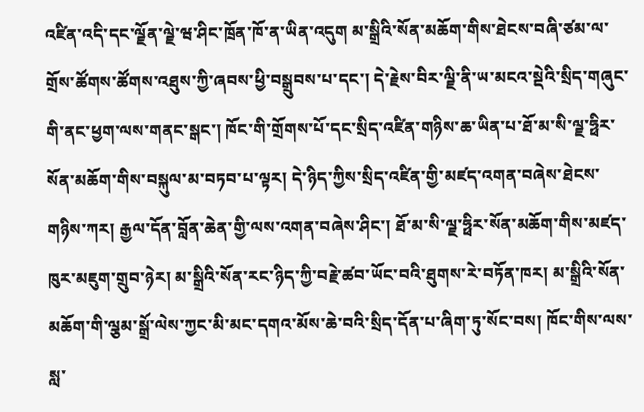འཛིན་འདི་དང་ལྗོན་ལྗེ་ཝ་ཤིང་ཁྲོན་ཁོ་ན་ཡིན་འདུག མ་སྒྲིའི་སོན་མཆོག་གིས་ཐེངས་བཞི་ཙམ་ལ་གྲོས་ཚོགས་ཚོགས་འཐུས་ཀྱི་ཞབས་ཕྱི་བསྒྲུབས་པ་དང་། དེ་རྗེས་བིར་ལྗི་ནི་ཡ་མངའ་སྡེའི་སྲིད་གཞུང་གི་ནང་ཕྱག་ལས་གནང་སྒང་། ཁོང་གི་གྲོགས་པོ་དང་སྲིད་འཛིན་གཉིས་ཆ་ཡིན་པ་ཐོ་མ་སི་ལྗ་ཧྥིར་སོན་མཆོག་གིས་བསྐུལ་མ་བཏབ་པ་ལྟར། དེ་ཉིད་ཀྱིས་སྲིད་འཛིན་གྱི་མཛད་འགན་བཞེས་ཐེངས་གཉིས་ཀར། རྒྱལ་དོན་བློན་ཆེན་གྱི་ལས་འགན་བཞེས་ཤིང་། ཐོ་མ་སི་ལྗ་ཧྥིར་སོན་མཆོག་གིས་མཛད་ཁུར་མཇུག་གྲུབ་ཉེར། མ་སྒྲིའི་སོན་རང་ཉིད་ཀྱི་བརྗེ་ཚབ་ཡོང་བའི་ཐུགས་རེ་བཏོན་ཁར། མ་སྒྲིའི་སོན་མཆོག་གི་ལྕམ་སྒྲོ་ལེས་ཀྱང་མི་མང་དགའ་མོས་ཆེ་བའི་སྲིད་དོན་པ་ཞིག་ཏུ་སོང་བས། ཁོང་གིས་ལས་སླ་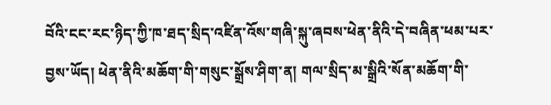བོའི་ངང་རང་ཉིད་ཀྱི་ཁ་ཐད་སྲིད་འཛིན་འོས་གཞི་སྐུ་ཞབས་ཕེན་ནིའི་དེ་བཞིན་ཕམ་པར་བྱས་ཡོད། ཕེན་ནིའི་མཆོག་གི་གསུང་སྒྲོས་ཤིག་ན། གལ་སྲིད་མ་སྒྲིའི་སོན་མཆོག་གི་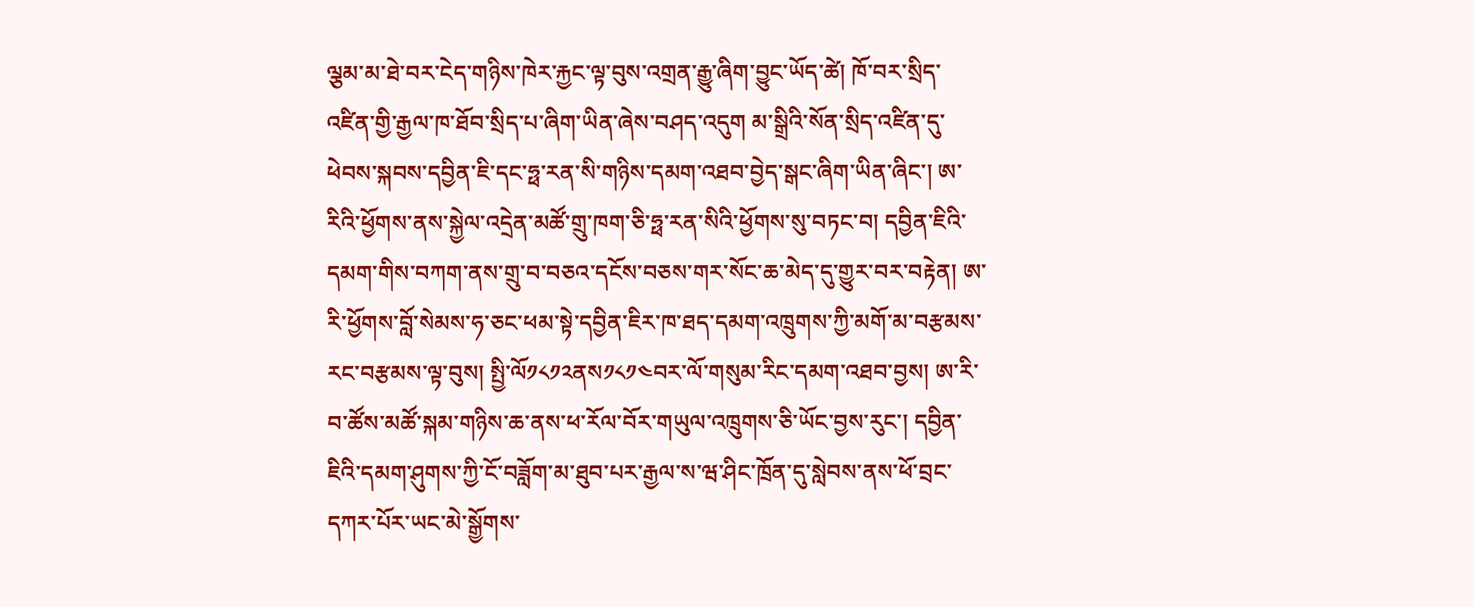ལྕམ་མ་ཐེ་བར་ངེད་གཉིས་ཁེར་རྐྱང་ལྟ་བུས་འགྲན་རྒྱུ་ཞིག་བྱུང་ཡོད་ཚེ། ཁོ་བར་སྲིད་འཛིན་གྱི་རྒྱལ་ཁ་ཐོབ་སྲིད་པ་ཞིག་ཡིན་ཞེས་བཤད་འདུག མ་སྒྲིའི་སོན་སྲིད་འཛིན་དུ་ཕེབས་སྐབས་དབྱིན་ཇི་དང་ཧྥ་རན་སི་གཉིས་དམག་འཐབ་བྱེད་སྒང་ཞིག་ཡིན་ཞིང་། ཨ་རིའི་ཕྱོགས་ནས་སྐྱེལ་འདྲེན་མཚོ་གྲུ་ཁག་ཅི་ཧྥ་རན་སིའི་ཕྱོགས་སུ་བཏང་བ། དབྱིན་ཇིའི་དམག་གིས་བཀག་ནས་གྲུ་བ་བཅའ་དངོས་བཅས་གར་སོང་ཆ་མེད་དུ་གྱུར་བར་བརྟེན། ཨ་རི་ཕྱོགས་བློ་སེམས་ཧ་ཅང་ཕམ་སྟེ་དབྱིན་ཇིར་ཁ་ཐད་དམག་འཁྲུགས་ཀྱི་མགོ་མ་བརྩམས་རང་བརྩམས་ལྟ་བུས། སྤྱི་ལོ༡༨༡༢ནས༡༨༡༤བར་ལོ་གསུམ་རིང་དམག་འཐབ་བྱས། ཨ་རི་བ་ཚོས་མཚོ་སྐམ་གཉིས་ཆ་ནས་ཕ་རོལ་བོར་གཡུལ་འཁྲུགས་ཅི་ཡོང་བྱས་རུང་། དབྱིན་ཇིའི་དམག་ཤུགས་ཀྱི་ངོ་བཟློག་མ་ཐུབ་པར་རྒྱལ་ས་ཝ་ཤིང་ཁྲོན་དུ་སླེབས་ནས་ཕོ་བྲང་དཀར་པོར་ཡང་མེ་སྒྱོགས་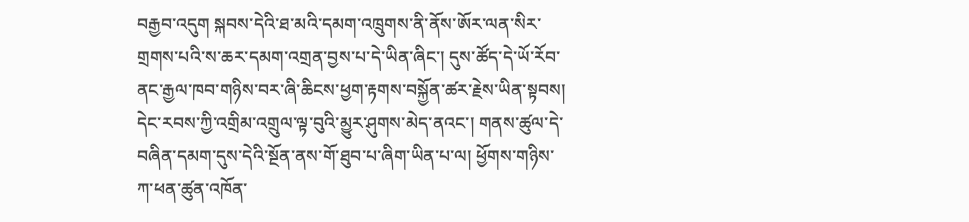བརྒྱབ་འདུག སྐབས་དེའི་ཐ་མའི་དམག་འཁྲུགས་ནི་ནོས་ཨོར་ལན་སིར་གྲགས་པའི་ས་ཆར་དམག་འགྲན་བྱས་པ་དེ་ཡིན་ཞིང་། དུས་ཚོད་དེ་ཡོ་རོབ་ནང་རྒྱལ་ཁབ་གཉིས་བར་ཞི་ཆིངས་ཕྱག་རྟགས་བསྐྱོན་ཚར་རྗེས་ཡིན་སྟབས། དེང་རབས་ཀྱི་འགྲིམ་འགྲུལ་ལྟ་བུའི་མྱུར་ཤུགས་མེད་ནའང་། གནས་ཚུལ་དེ་བཞིན་དམག་དུས་དེའི་སྔོན་ནས་གོ་ཐུབ་པ་ཞིག་ཡིན་པ་ལ། ཕྱོགས་གཉིས་ཀ་ཕན་ཚུན་འཁོན་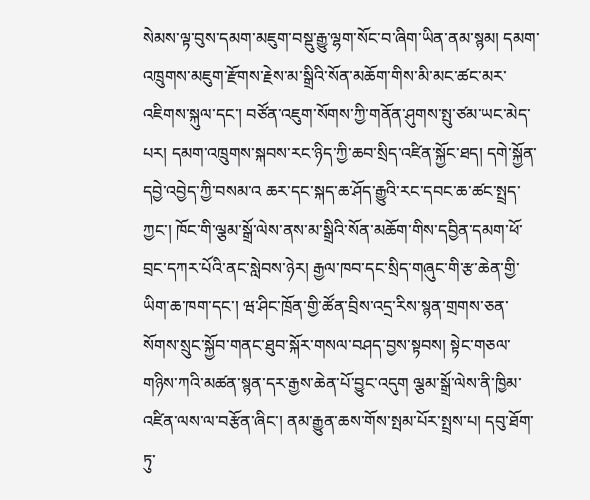སེམས་ལྟ་བུས་དམག་མཇུག་བསྡུ་རྒྱུ་ལྷག་སོང་བ་ཞིག་ཡིན་ནམ་སྙམ། དམག་འཁྲུགས་མཇུག་རྫོགས་རྗེས་མ་སྒྲིའི་སོན་མཆོག་གིས་མི་མང་ཚང་མར་འཇིགས་སྐུལ་དང་། བཙོན་འཇུག་སོགས་ཀྱི་གནོན་ཤུགས་སྤུ་ཙམ་ཡང་མེད་པར། དམག་འཁྲུགས་སྐབས་རང་ཉིད་ཀྱི་ཆབ་སྲིད་འཛིན་སྐྱོང་ཐད། དགེ་སྐྱོན་དབྱེ་འབྱེད་ཀྱི་བསམ་འ ཆར་དང་སྐད་ཆ་ཤོད་རྒྱུའི་རང་དབང་ཆ་ཚང་སྤྲད་ཀྱང་། ཁོང་གི་ལྕམ་སྒྲོ་ལེས་ནས་མ་སྒྲིའི་སོན་མཆོག་གིས་དབྱིན་དམག་ཕོ་བྲང་དཀར་པོའི་ནང་སླེབས་ཉེར། རྒྱལ་ཁབ་དང་སྲིད་གཞུང་གི་རྩ་ཆེན་གྱི་ཡིག་ཆ་ཁག་དང་། ཝ་ཤིང་ཁྲོན་གྱི་ཚོན་བྲིས་འདྲ་རིས་སྙན་གྲགས་ཅན་སོགས་སྲུང་སྐྱོབ་གནང་ཐུབ་སྐོར་གསལ་བཤད་བྱས་སྟབས། སྟེང་གཅལ་གཉིས་ཀའི་མཚན་སྙན་དར་རྒྱས་ཆེན་པོ་བྱུང་འདུག ལྕམ་སྒྲོ་ལེས་ནི་ཁྱིམ་འཛིན་ལས་ལ་བརྩོན་ཞིང་། ནམ་རྒྱུན་ཆས་གོས་སྤམ་པོར་སྤྲས་པ། དབུ་ཐོག་ཏུ་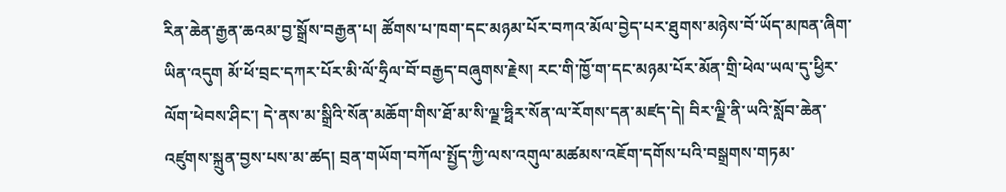རིན་ཆེན་རྒྱན་ཆའམ་བྱ་སྒྲོས་བརྒྱན་པ། ཚོགས་པ་ཁག་དང་མཉམ་པོར་བཀའ་མོལ་བྱེད་པར་ཐུགས་མཉེས་བོ་ཡོད་མཁན་ཞིག་ཡིན་འདུག མོ་ཕོ་བྲང་དཀར་པོར་མི་ལོ་ཧྲིལ་བོ་བརྒྱད་བཞུགས་རྗེས། རང་གི་ཁྱོ་ག་དང་མཉམ་པོར་མོན་གྲི་ཕེལ་ཡལ་དུ་ཕྱིར་ལོག་ཕེབས་ཤིང་། དེ་ནས་མ་སྒྲིའི་སོན་མཆོག་གིས་ཐོ་མ་སི་ལྗ་ཧྥིར་སོན་ལ་རོགས་དན་མཛད་དེ། བིར་ལྗི་ནི་ཡའི་སློབ་ཆེན་འཛུགས་སྐྲུན་བྱས་པས་མ་ཚད། བྲན་གཡོག་བཀོལ་སྤྱོད་ཀྱི་ལས་འགུལ་མཚམས་འཇོག་དགོས་པའི་བསྒྲགས་གཏམ་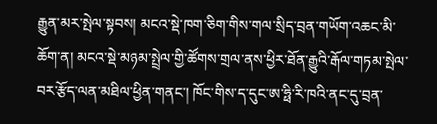རྒྱུན་མར་སྤེལ་སྟབས། མངའ་སྡེ་ཁག་ཅིག་གིས་གལ་སྲིད་བྲན་གཡོག་འཆང་མི་ཆོག་ན། མངའ་སྡེ་མཉམ་སྤྲེལ་གྱི་ཚོགས་གྲལ་ནས་ཕྱིར་ཐོན་རྒྱུའི་རྒོལ་གཏམ་སྤེལ་བར་རྩོད་ལན་མཐིལ་ཕྱིན་གནང་། ཁོང་གིས་ད་དུང་ཨ་ཧྥི་རི་ཁའི་ནང་དུ་བྲན་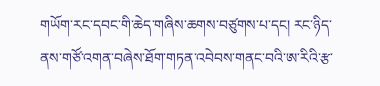གཡོག་རང་དབང་གི་ཆེད་གཞིས་ཆགས་བཙུགས་པ་དང། རང་ཉིད་ནས་གཙོ་འགན་བཞེས་ཐོག་གཏན་འབེབས་གནང་བའི་ཨ་རིའི་རྩ་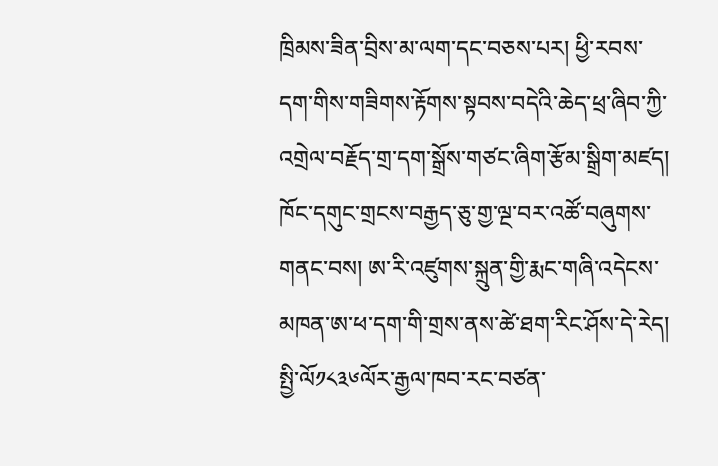ཁྲིམས་ཟིན་བྲིས་མ་ལག་དང་བཅས་པར། ཕྱི་རབས་དག་གིས་གཟིགས་རྟོགས་སྟབས་བདེའི་ཆེད་ཕྲ་ཞིབ་ཀྱི་འགྲེལ་བརྗོད་གྲ་དག་སྒྲོས་གཙང་ཞིག་རྩོམ་སྒྲིག་མཛད། ཁོང་དགུང་གྲངས་བརྒྱད་ཅུ་གྱ་ལྔ་བར་འཚོ་བཞུགས་གནང་བས། ཨ་རི་འཛུགས་སྐྲུན་གྱི་རྨང་གཞི་འདེངས་མཁན་ཨ་ཕ་དག་གི་གྲས་ནས་ཚེ་ཐག་རིང་ཤོས་དེ་རེད། སྤྱི་ལོ༡༨༣༦ལོར་རྒྱལ་ཁབ་རང་བཙན་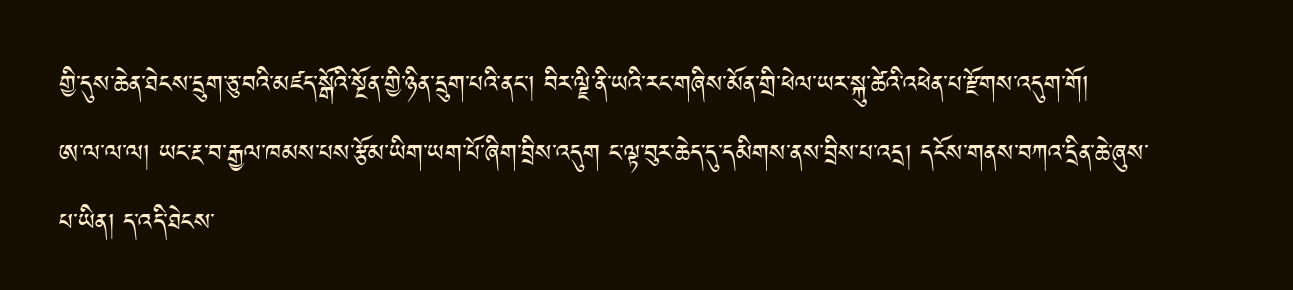གྱི་དུས་ཆེན་ཐེངས་དྲུག་ཅུ་བའི་མཛད་སྒོའི་སྔོན་གྱི་ཉིན་དྲུག་པའི་ནང་། བིར་ལྗི་ནི་ཡའི་རང་གཞིས་མོན་གྲི་ཕེལ་ཡར་སྐུ་ཚེའི་འཕེན་པ་རྫོགས་འདུག་གོ།
ཨ་ལ་ལ་ལ། ཡང་རྔ་བ་རྒྱལ་ཁམས་པས་རྩོམ་ཡིག་ཡག་པོ་ཞིག་བྲིས་འདུག ང་ལྟ་བུར་ཆེད་དུ་དམིགས་ནས་བྲིས་པ་འདྲ། དངོས་གནས་བཀའ་དྲིན་ཆེ་ཞུས་པ་ཡིན། ད་འདི་ཐེངས་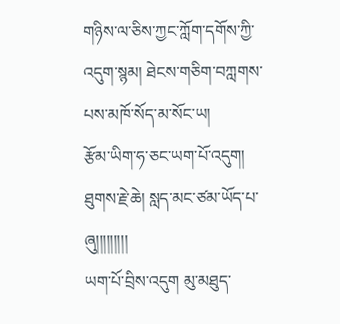གཉིས་ལ་ཅིས་ཀྱང་ཀློག་དགོས་ཀྱི་འདུག་སྙམ། ཐེངས་གཅིག་བཀླགས་པས་མཁོ་སོད་མ་སོང་ཡ།
རྩོམ་ཡིག་ཧ་ཅང་ཡག་པོ་འདུག། ཐུགས་རྗེ་ཆེ། སླད་མང་ཙམ་ཡོད་པ་ཞུ།།།།།།།།།
ཡག་པོ་བྲིས་འདུག མུ་མཐུད་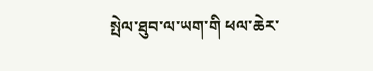སྤེལ་ཐུབ་ལ་ཡག་གི ཕལ་ཆེར་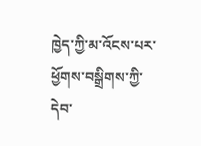ཁྱེད་ཀྱི་མ་འོངས་པར་ཕྱོགས་བསྒྲིགས་ཀྱི་དེབ་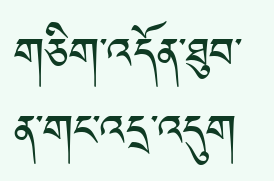གཅིག་འདོན་ཐུབ་ན་གང་འདྲ་འདུག